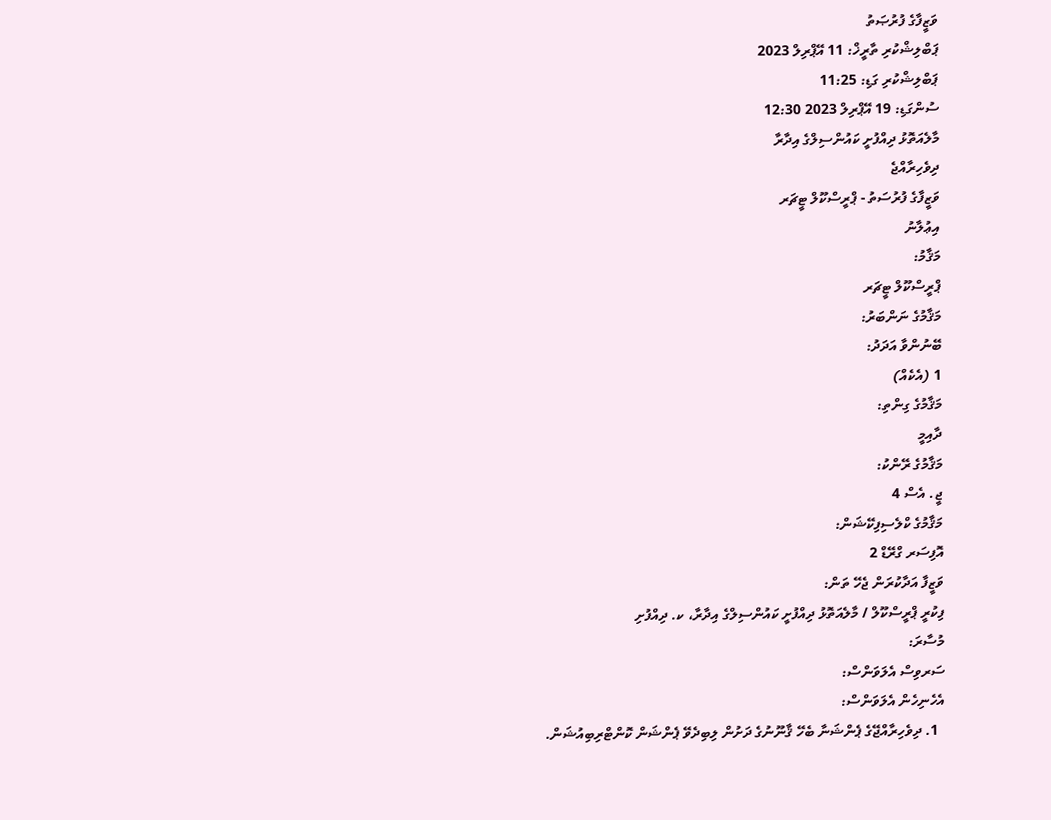ވަޒީފާގެ ފުރުޞަތު
ޕަބްލިޝްކުރި ތާރީޚް: 11 އޭޕްރިލް 2023
ޕަބްލިޝްކުރި ގަޑި: 11:25
ސުންގަޑި: 19 އޭޕްރިލް 2023 12:30
މާލެއަތޮޅު ދިއްފުށީ ކައުންސިލްގެ އިދާރާ
ދިވެހިރާއްޖެ
ވަޒީފާގެ ފުރުސަތު - ޕްރީސްކޫލް ޓީޗަރ
އިޢުލާނު
މަޤާމު:
ޕްރީސްކޫލް ޓީޗަރ
މަޤާމުގެ ނަންބަރު:
ބޭނުންވާ އަދަދު:
1 (އެކެއް)
މަޤާމުގެ ގިންތި:
ދާއިމީ
މަޤާމުގެ ރޭންކު:
ޖީ. އެސް 4
މަޤާމުގެ ކްލެސިފިކޭޝަން:
އޮފިސަރ ގްރޭޑް 2
ވަޒީފާ އަދާކުރަން ޖެހޭ ތަން:
ފިކުރީ ޕްރީސްކޫލް / މާލެއަތޮޅު ދިއްފުށީ ކައުންސިލްގެ އިދާރާ، ކ. ދިއްފުށި
މުސާރަ:
ސަރވިސް އެލަވަންސް:
އެހެނިހެން އެލަވަންސް:
  1. ދިވެހިރާއްޖޭގެ ޕެންޝަނާ ބެހޭ ޤާނޫނުގެ ދަށުން ލިބިދެވޭ ޕެންޝަން ކޮންޓްރިބިއުޝަން.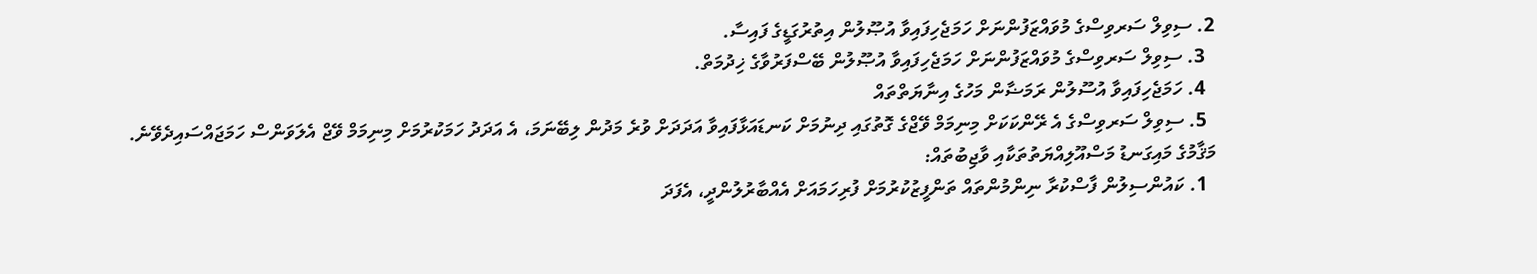2. ސިވިލް ސަރވިސްގެ މުވައްޒަފުންނަށް ހަމަޖެހިފައިވާ އުޞޫލުން އިތުރުގަޑީގެ ފައިސާ.
  3. ސިވިލް ސަރވިސްގެ މުވައްޒަފުންނަށް ހަމަޖެހިފައިވާ އުޞޫލުން ބޭސްފަރުވާގެ ޚިދުމަތް.
  4. ހަމަޖެހިފައިވާ އުސޫލުން ރަމަޟާން މަހުގެ އިނާޔަތްތައް
  5. ސިވިލް ސަރވިސްގެ އެ ރޭންކަކަށް މިނިމަމް ވޭޖްގެ ގޮތުގައި ދިނުމަށް ކަނޑައަޅާފައިވާ އަދަދަށް ވުރެ މަދުން ލިބޭނަމަ، އެ އަދަދު ހަމަކުރުމަށް މިނިމަމް ވޭޖް އެލަވަންސް ހަމަޖައްސައިދެވޭނެ.
މަޤާމުގެ މައިގަނޑު މަސްއޫލިއްޔަތުތަކާއި ވާޖިބުތައް:
  1. ކައުންސިލުން ފާސްކުރާ ނިންމުންތައް ތަންފީޒުކުރުމަށް ފުރިހަމައަށް އެއްބާރުލުންދީ، އެފަދަ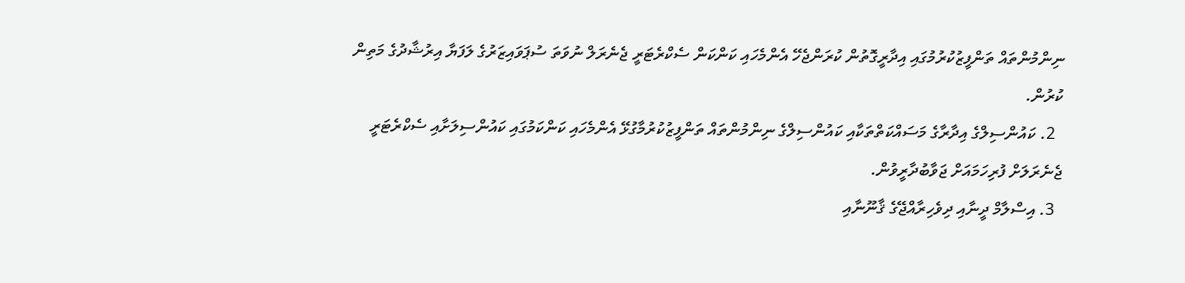ނިންމުންތައް ތަންފީޒުކުރުމުގައި އިދާރީގޮތުން ކުރަންޖެހޭ އެންމެހައި ކަންކަން ސެކްރެޓަރީ ޖެނެރަލް ނުވަތަ ސުޕަވައިޒަރުގެ ލަފަޔާ އިރުޝާދުގެ މަތިން ކުރުން.
  2. ކައުންސިލްގެ އިދާރާގެ މަސައްކަތްތަކާއި ކައުންސިލްގެ ނިންމުންތައް ތަންފީޒުކުރުމާގުޅޭ އެންމެހައި ކަންކަމުގައި ކައުންސިލަށާއި ސެކްރެޓަރީ ޖެނެރަލަށް ފުރިހަމައަށް ޖަވާބުދާރީވުން.
  3. އިސްލާމް ދީނާއި ދިވެހިރާއްޖޭގެ ޤާނޫނާއި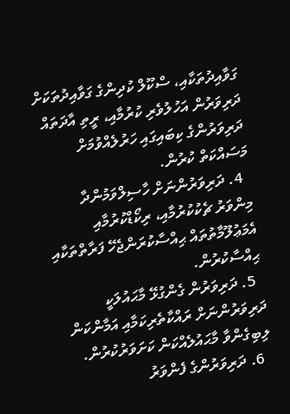ގަވާއިދުތަކާއި، ސްކޫލް ކުދިންގެ ގަވާއިދުތަކަށް ދަރިވަރުން އަހުލުވެރި ކުރުމާއި، ރީތި އާދަތައް ދަރިވަރުންގެ ކިބައިގައި ހަރުލެއްވުމަށް މަސައްކަތް ކުރުން.
  4. ދަރިވަރުންނަށް ހާސިލްވަމުންދާ މިންވަރު ޗެކުކުރުމާއި، ރިކޯޑްކުރުމާއި އެމަޢުލޫމާތުތައް ޙިއްސާކުރަންޖެހޭ ފަރާތްތަކާއި ޙިއްސާކުރުން.
  5. ދަރިވަރުން ގެންގުޅޭ މާޙައުލަކީ ދަރިވަރުންނަށް ރައްކާތެރިކަމާއި އަމާންކަން ލިބިގެންވާ މާޙައުލެއްކަން ކަށަވަރުކުރުން.
  6. ދަރިވަރުންގެ ފެންވަރު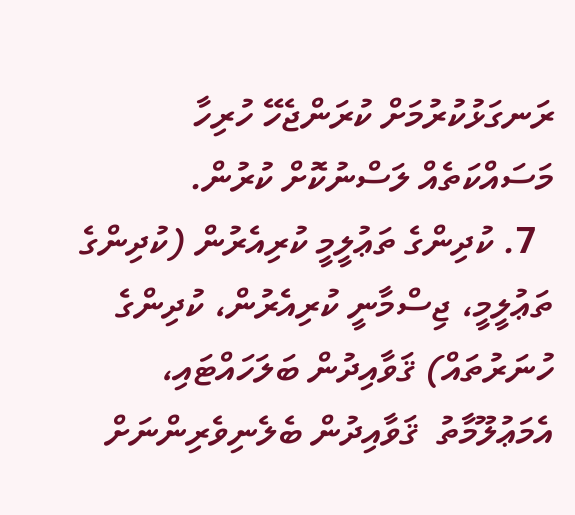ރަނގަޅުކުރުމަށް ކުރަންޖެހޭ ހުރިހާ މަސައްކަތެއް ލަސްނުކޮށް ކުރުން.
  7. ކުދިންގެ ތަޢުލީމީ ކުރިއެރުން (ކުދިންގެ ތަޢުލީމީ، ޖިސްމާނީ ކުރިއެރުން، ކުދިންގެ ހުނަރުތައް) ޤަވާއިދުން ބަލަހައްޓައި، އެމަޢުލޫމާތު  ޤަވާއިދުން ބެލެނިވެރިންނަށް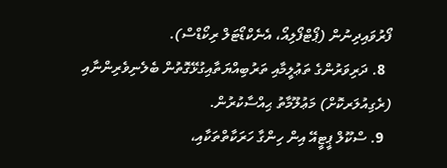ފޯރުވައިދިނުން (ޕޯޓްފޯލިއޯ، އެނެކްޑޯޓަލް ރިކޯޑްސް).
  8. ދަރިވަރުންގެ ތަޢުލީމާއި ތަރުބިއްޔަތާއިގުޅޭގޮތުން ބެލެނިވެރިންނާއި (ރެގިއުލަރކޮށް) މަޢުލޫމާތު ޙިއްސާކުރުން.
  9. ސްކޫލް ޕީޓީއޭ އިން ހިންގާ ހަރަކާތްތަކާއި،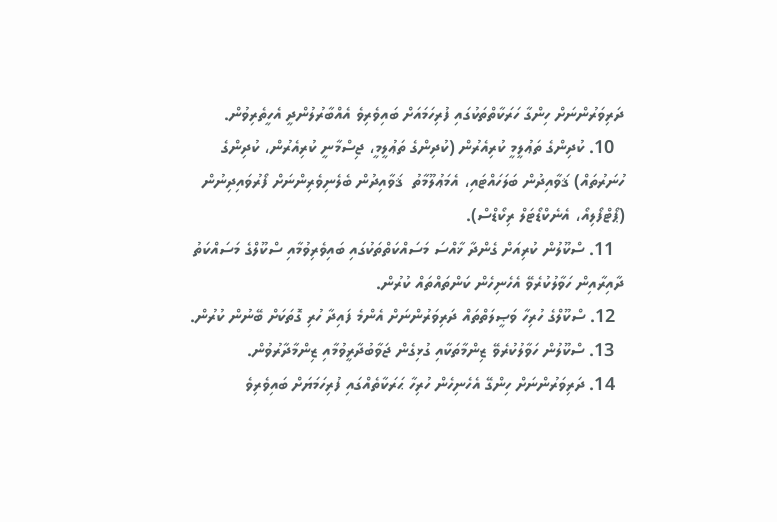ދަރިވަރުންނަށް ހިންގާ ހަރަކާތްތަކުގައި ފުރިހަމައަށް ބައިވެރިވެ އެއްބާރުލުންދީ އެހީތެރިވުން.
  10. ކުދިންގެ ތަޢުލީމީ ކުރިއެރުން (ކުދިންގެ ތަޢުލީމީ، ޖިސްމާނީ ކުރިއެރުން، ކުދިންގެ ހުނަރުތައް) ޤަވާއިދުން ބަލަހައްޓައި، އެމަޢުލޫމާތު  ޤަވާއިދުން ބެލެނިވެރިންނަށް ފޯރުވައިދިނުން (ޕޯޓްފޯލިއޯ، އެނެކްޑޯޓަލް ރިކޯޑްސް).
  11. ސްކޫލުން ކުރިއަށް ގެންދާ ޚާއްސަ މަސައްކަތްތަކުގައި ބައިވެރިވުމާއި ސްކޫލްގެ މަސައްކަތު ދާއިރާއިން ހަވާލުކުރެވޭ އެހެނިހެން ކަންތައްތައް ކުރުން.
  12. ސްކޫލްގެ ހުރިހާ ވަޞީލަތްތައް ދަރިވަރުންނަށް އެންމެ ފައިދާ ހުރި ގޮތަކަށް ބޭނުން ކުރުން.
  13. ސްކޫލުން ހަވާލުކުރެވޭ ޒިންމާތަކާއި ގުޅިގެން ޖަވާބުދާރީވުމާއި ޒިންމާދާރުވުން.
  14. ދަރިވަރުންނަށް ހިންގޭ އެހެނިހެން ހުރިހާ ޙަރަކާތެއްގައި ފުރިހަމަޔަށް ބައިވެރިވެ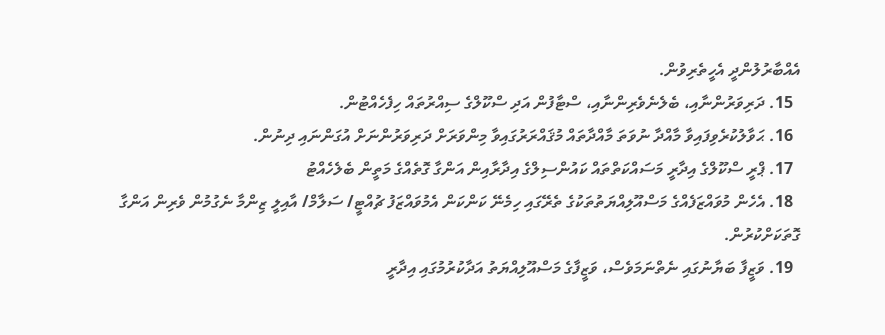އެއްބާރުލުންދީ އެހީތެރިވުން.
  15. ދަރިވަރުންނާއި، ބެލެނެވެރިންނާއި، ސްޓާފުން އަދި ސްކޫލްގެ ސިއްރުތައް ހިފެހެއްޓުން.
  16. ޙަވާލުކުރެވިފައިވާ މާއްދާ ނުވަތަ މާއްދާތައް މުޤައްރަރުގައިވާ މިންވަރަށް ދަރިވަރުންނަށް އުގަންނައި ދިނުން.
  17. ޕްރީ ސްކޫލްގެ އިދާރީ މަސައްކަތްތައް ކައުންސިލްގެ އިދާރާއިން އަންގާ ގޮތެއްގެ މަތީން ބެލެހެއްޓު
  18. އެހެން މުވައްޒަފެއްގެ މަސްއޫލިއްޔަތުތަކުގެ ތެރޭގައި ހިމެނޭ ކަންކަން އެމުވައްޒަފު ޗުއްޓީ/ ސަލާމް/ އާއިލީ ޒިންމާ ނެގުމުން ވެރިން އަންގާ ގޮތަކަށްކުރުން.
  19. ވަޒީފާ ބަޔާނުގައި ނެތްނަމަވެސް، ވަޒީފާގެ މަސްއޫލިއްޔަތު އަދާކުރުމުގައި އިދާރީ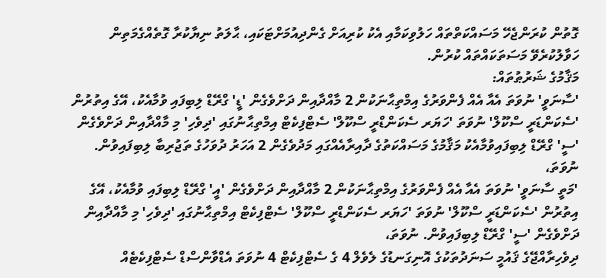ގޮތުން ކުރަންޖެހޭ މަސައްކަތްތައް ހަލުވިކަމާއި އެކު ކުރިއަށް ގެންދިއުމަށްޓަކައި، ޙާލަތު ނިޔާކުރާ ގޮތެއްގެމަތިން ހަވާލުކުރެވޭ މަސަތަކައްތައް ކުރުން.
މަޤާމުގެ ޝަރުޠުތައް:
'ސާނަވީ' ނުވަތަ އެއާ އެއް ފެންވަރުގެ އިމްތިޙާނަކުން 2 މާއްދާއިން ދަށްވެގެން 'ޑީ' ގްރޭޑް ލިބިފައި ވުމާއެކު، އޭގެ އިތުރުން 'ސެކަންޑަރީ ސްކޫލް' ނުވަތަ 'ހަޔަރ ސެކަންޑްރީ ސްކޫލް' ސެޓްފިކެޓް އިމްތިޙާނުގައި 'ދިވެހި' މި މާއްދާއިން ދަށްވެގެން 'ސީ' ގްރޭޑް ލިބިފައިވުމާއެކު މަޤާމުގެ މަސައްކަތުގެ ދާއިރާއެއްގައި މަދުވެގެން 2 އަހަރު ދުވަހުގެ ތަޖުރިބާ ލިބިފައިވުން. ނުވަތަ،
'މަތީ ސާނަވީ' ނުވަތަ އެއާ އެއް ފެންވަރުގެ އިމްތިޙާނަކުން 2 މާއްދާއިން ދަށްވެގެން 'އީ' ގްރޭޑް ލިބިފައި ވުމާއެކު، އޭގެ އިތުރުން 'ސެކަންޑަރީ ސްކޫލް' ނުވަތަ 'ހަޔަރ ސެކަންޑްރީ ސްކޫލް' ސެޓްފިކެޓް އިމްތިޙާނުގައި 'ދިވެހި' މި މާއްދާއިން ދަށްވެގެން 'ސީ' ގްރޭޑް ލިބިފައިވުން. ނުވަތަ،
ދިވެހިރާއްޖޭގެ ޤައުމީ ސަނަދުތަކުގެ އޮނިގަނޑުގެ ލެވެލް 4 ގެ ސެޓްފިކެޓް 4 ނުވަތަ އެޑްވާންސްޑް ސެޓްފިކެޓެއް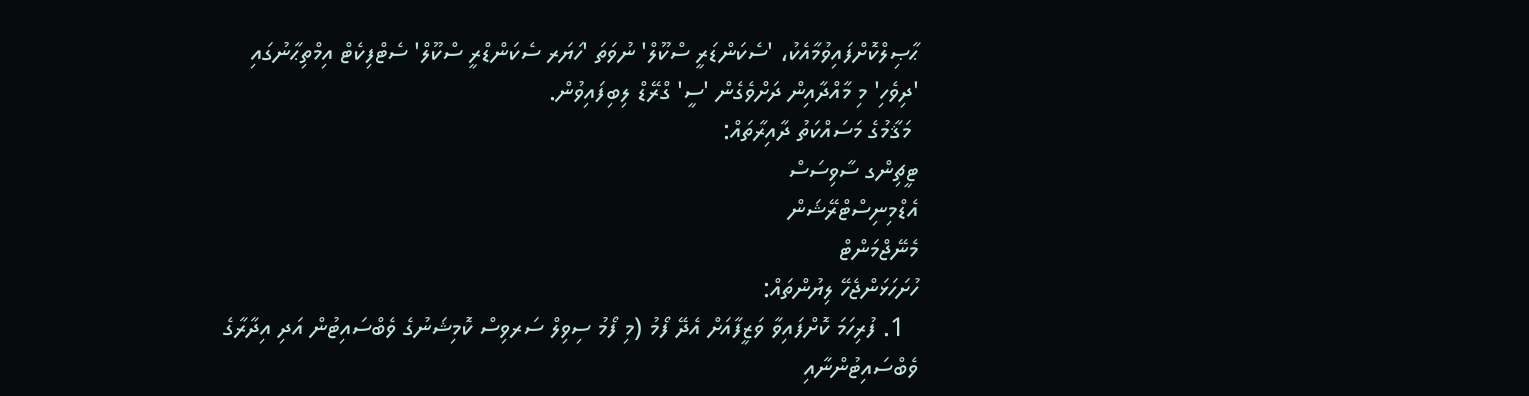ޙާޞިލްކޮށްފައިވުމާއެކު، 'ސެކަންޑަރީ ސްކޫލް' ނުވަތަ 'ހަޔަރ ސެކަންޑްރީ ސްކޫލް' ސެޓްފިކެޓް އިމްތިޙާނުގައި 'ދިވެހި' މި މާއްދާއިން ދަށްވެގެން 'ސީ' ގްރޭޑް ލިބިފައިވުން.
 މަޤާމުގެ މަސައްކަތު ދާއިރާތައް:
ޓީޗިންގ ސާވިސަސް
އެޑްމިނިސްޓްރޭޝަން
މެނޭޖްމަންޓް
ހުށަހަޅަންޖެހޭ ލިޔުންތައް:
  1. ފުރިހަމަ ކޮށްފައިވާ ވަޒީފާއަށް އެދޭ ފޯމު (މި ފޯމު ސިވިލް ސަރވިސް ކޮމިޝަނުގެ ވެބްސައިޓުން އަދި އިދާރާގެ ވެބްސައިޓުންނާއި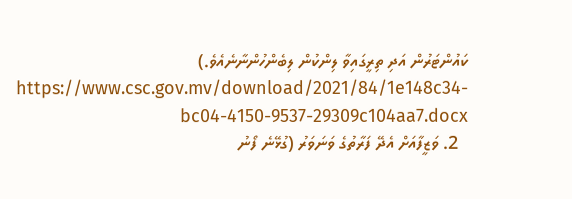ކައުންޓަރުން އަދި ތިރީގައިވާ ލިންކުން ލިބެންހުންނާނެއެވެ.)  https://www.csc.gov.mv/download/2021/84/1e148c34-bc04-4150-9537-29309c104aa7.docx
  2. ވަޒީފާއަށް އެދޭ ފަރާތުގެ ވަނަވަރު (ގުޅޭނެ ފޯނު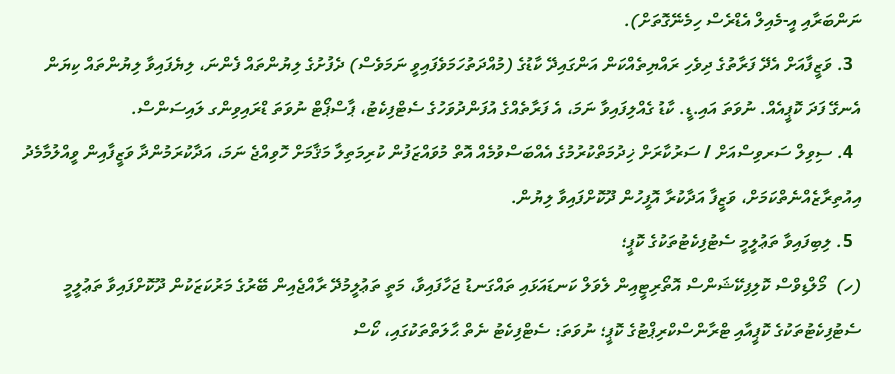ނަންބަރާއި އީ-މެއިލް އެޑްރެސް ހިމެނޭގޮތަށް).
  3. ވަޒީފާއަށް އެދޭ ފަރާތުގެ ދިވެހި ރައްޔިތެއްކަން އަންގައިދޭ ކާޑުގެ (މުއްދަތުހަމަވެފައިވީ ނަމަވެސް) ދެފުށުގެ ލިޔުންތައް ފެންނަ، ލިޔެފައިވާ ލިޔުންތައް ކިޔަން އެނގޭ ފަދަ ކޮޕީއެއް. ނުވަތަ އައި.ޑީ. ކާޑު ގެއްލިފައިވާ ނަމަ، އެ ފަރާތެއްގެ އުފަންދުވަހުގެ ސެޓްފިކެޓު، ޕާސްޕޯޓް ނުވަތަ ޑްރައިވިންގ ލައިސަންސް.
  4. ސިވިލް ސަރވިސްއަށް / ސަރުކާރަށް ޚިދުމަތްކުރުމުގެ އެއްބަސްވުމެއް އޮތް މުވައްޒަފުން ކުރިމަތިލާ މަޤާމަށް ހޮވިއްޖެ ނަމަ، އަދާކުރަމުންދާ ވަޒީފާއިން ވީއްލުމާމެދު އިއުތިރާޒެއްނެތްކަމަށް، ވަޒީފާ އަދާކުރާ އޮފީހުން ދޫކޮށްފައިވާ ލިޔުން.
  5. ލިބިފައިވާ ތަޢުލީމީ ސެޓުފިކެޓުތަކުގެ ކޮޕީ؛
(ހ)  މޯލްޑިވްސް ކޮލިފިކޭޝަންސް އޮތޯރިޓީއިން ލެވަލް ކަނޑައަޅައި ތައްގަނޑު ޖަހާފައިވާ، މަތީ ތަޢުލީމުދޭ ރާއްޖެއިން ބޭރުގެ މަރުކަޒަކުން ދޫކޮށްފައިވާ ތަޢުލީމީ ސެޓުފިކެޓުތަކުގެ ކޮޕީއާއި ޓްރާންސްކްރިޕްޓުގެ ކޮޕީ؛ ނުވަތަ: ސެޓްފިކެޓު ނެތް ޙާލަތްތަކުގައި، ކޯސް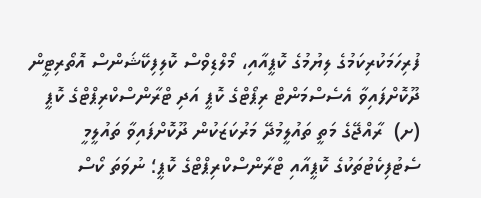ފުރިހަމަކުރިކަމުގެ ލިޔުމުގެ ކޮޕީއާއި، މޯލްޑިވްސް ކޮލިފިކޭޝަންސް އޮތޯރިޓީން ދޫކޮށްފައިވާ އެސެސްމަންޓް ރިޕޯޓްގެ ކޮޕީ އަދި ޓްރާންސްކްރިޕްޓްގެ ކޮޕީ
(ށ)  ރާއްޖޭގެ މަތީ ތައުލީމުދޭ މަރުކަޒަކުން ދޫކޮށްފައިވާ ތައުލީމީ ސެޓުފިކެޓުތަކުގެ ކޮޕީއާއި ޓްރާންސްކްރިޕްޓްގެ ކޮޕީ؛ ނުވަތަ ކޯސް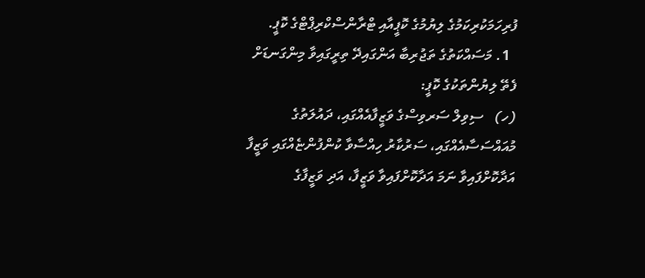ފުރިހަމަކުރިކަމުގެ ލިޔުމުގެ ކޮޕީއާއި ޓްރާންސްކްރިޕްޓްގެ ކޮޕީ.
  1. މަސައްކަތުގެ ތަޖުރިބާ އަންގައިދޭ ތިރީގައިވާ މިންގަނޑަށް ފެތޭ ލިޔުންތަކުގެ ކޮޕީ:
(ހ)   ސިވިލް ސަރވިސްގެ ވަޒީފާއެއްގައި، ދައުލަތުގެ މުއައްސަސާއެއްގައި، ސަރުކާރު ހިއްސާވާ ކުންފުންޏެއްގައި ވަޒީފާ އަދާކޮށްފައިވާ ނަމަ އަދާކޮށްފައިވާ ވަޒީފާ، އަދި ވަޒީފާގެ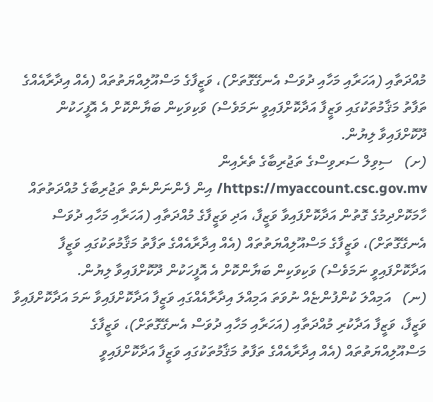މުއްދަތާއި (އަހަރާއި މަހާއި ދުވަސް އެނގޭގޮތަށް)، ވަޒީފާގެ މަސްއޫލިއްޔަތުތައް (އެއް އިދާރާއެއްގެ ތަފާތު މަޤާމުތަކުގައި ވަޒީފާ އަދާކޮށްފައިވީ ނަމަވެސް) ވަކިވަކިން ބަޔާންކޮށް އެ އޮފީހަކުން ދޫކޮށްފައިވާ ލިޔުން.
(ށ)   ސިވިލް ސަރވިސްގެ ތަޖުރިބާގެ ތެރެއިން https://myaccount.csc.gov.mv/ އިން ފެންނަންނެތް ތަޖުރިބާގެ މުއްދަތުތައް ހާމަކޮށްދިމުގެ ގޮތުން އަދާކޮށްފައިވާ ވަޒީފާ، އަދި ވަޒީފާގެ މުއްދަތާއި (އަހަރާއި މަހާއި ދުވަސް އެނގޭގޮތަށް)، ވަޒީފާގެ މަސްއޫލިއްޔަތުތައް (އެއް އިދާރާއެއްގެ ތަފާތު މަޤާމުތަކުގައި ވަޒީފާ އަދާކޮށްފައިވީ ނަމަވެސް) ވަކިވަކިން ބަޔާންކޮށް އެ އޮފީހަކުން ދޫކޮށްފައިވާ ލިޔުން.
(ނ)   އަމިއްލަ ކުންފުންޏެއް ނުވަތަ އަމިއްލަ އިދާރާއެއްގައި ވަޒީފާ އަދާކޮށްފައިވާ ނަމަ އަދާކޮށްފައިވާ ވަޒީފާ، ވަޒީފާ އަދާކުރި މުއްދަތާއި (އަހަރާއި މަހާއި ދުވަސް އެނގޭގޮތަށް)، ވަޒީފާގެ މަސްއޫލިއްޔަތުތައް (އެއް އިދާރާއެއްގެ ތަފާތު މަޤާމުތަކުގައި ވަޒީފާ އަދާކޮށްފައިވީ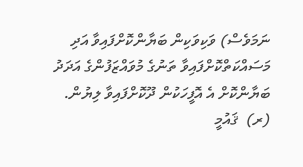ނަމަވެސް) ވަކިވަކިން ބަޔާންކޮށްފައިވާ އަދި މަސައްކަތްކޮށްފައިވާ ތަނުގެ މުވައްޒަފުންގެ އަދަދު ބަޔާންކޮށް އެ އޮފީހަކުން ދޫކޮށްފައިވާ ލިޔުން.
(ރ)  ޤައުމީ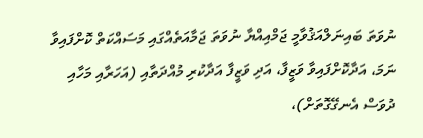ނުވަތަ ބައިނަލްއަޤުވާމީ ޖަމްއިއްޔާ ނުވަތަ ޖަމާއަތެއްގައި މަސައްކަތް ކޮށްފައިވާ ނަމަ، އަދާކޮށްފައިވާ ވަޒީފާ، އަދި ވަޒީފާ އަދާކުރި މުއްދަތާއި (އަހަރާއި މަހާއި ދުވަސް އެނގޭގޮތަށް)،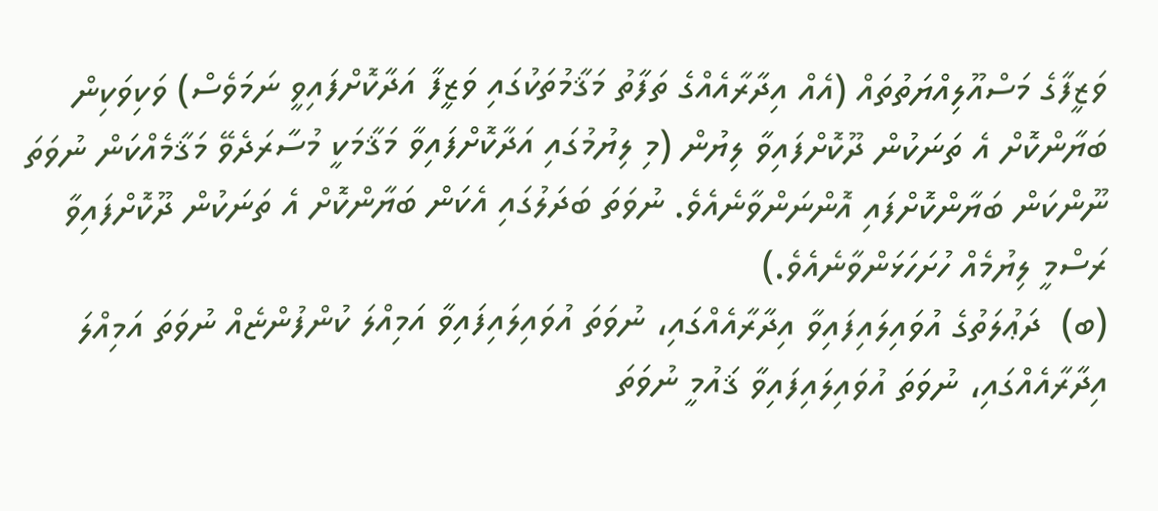ވަޒީފާގެ މަސްއޫލިއްޔަތުތައް (އެއް އިދާރާއެއްގެ ތަފާތު މަޤާމުތަކުގައި ވަޒީފާ އަދާކޮށްފައިވީ ނަމަވެސް) ވަކިވަކިން ބަޔާންކޮށް އެ ތަނަކުން ދޫކޮށްފައިވާ ލިޔުން (މި ލިޔުމުގައި އަދާކޮށްފައިވާ މަޤާމަކީ މުސާރަދެވޭ މަޤާމެއްކަން ނުވަތަ ނޫންކަން ބަޔާންކޮށްފައި އޮންނަންވާނެއެވެ. ނުވަތަ ބަދަލުގައި އެކަން ބަޔާންކޮށް އެ ތަނަކުން ދޫކޮށްފައިވާ ރަސްމީ ލިޔުމެއް ހުށަހަޅަންވާނެއެވެ.)
(ބ)  ދަޢުލަތުގެ އުވައިލައިފައިވާ އިދާރާއެއްގައި، ނުވަތަ އުވައިލައިފައިވާ އަމިއްލަ ކުންފުންޏެއް ނުވަތަ އަމިއްލަ އިދާރާއެއްގައި، ނުވަތަ އުވައިލައިފައިވާ ޤައުމީ ނުވަތަ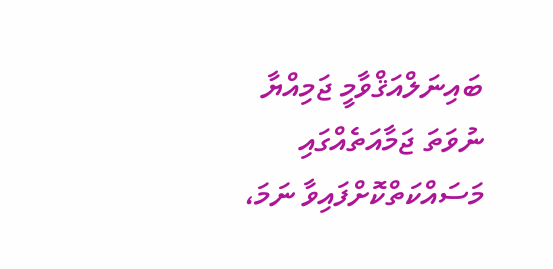ބައިނަލްއަޤްވާމީ ޖަމިއްޔާ ނުވަތަ ޖަމާއަތެއްގައި މަސައްކަތްކޮށްފައިވާ ނަމަ،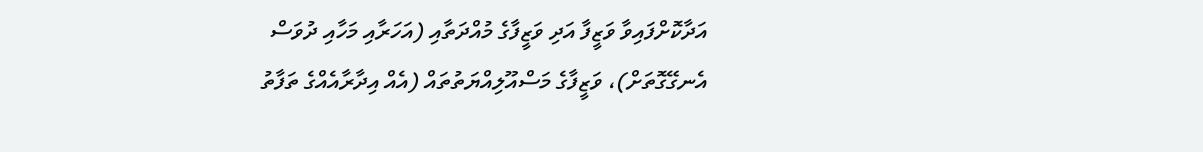އަދާކޮށްފައިވާ ވަޒީފާ އަދި ވަޒީފާގެ މުއްދަތާއި (އަހަރާއި މަހާއި ދުވަސް އެނގޭގޮތަށް)، ވަޒީފާގެ މަސްއޫލިއްޔަތުތައް (އެއް އިދާރާއެއްގެ ތަފާތު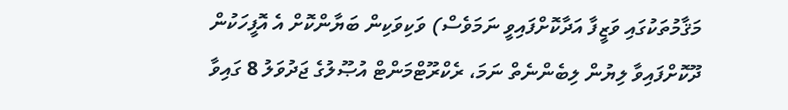މަޤާމުތަކުގައި ވަޒީފާ އަދާކޮށްފައިވީ ނަމަވެސް) ވަކިވަކިން ބަޔާންކޮށް އެ އޮފީހަކުން ދޫކޮށްފައިވާ ލިޔުން ލިބެންނެތް ނަމަ، ރެކްރޫޓްމަންޓް އުޞޫލުގެ ޖަދުވަލު 8 ގައިވާ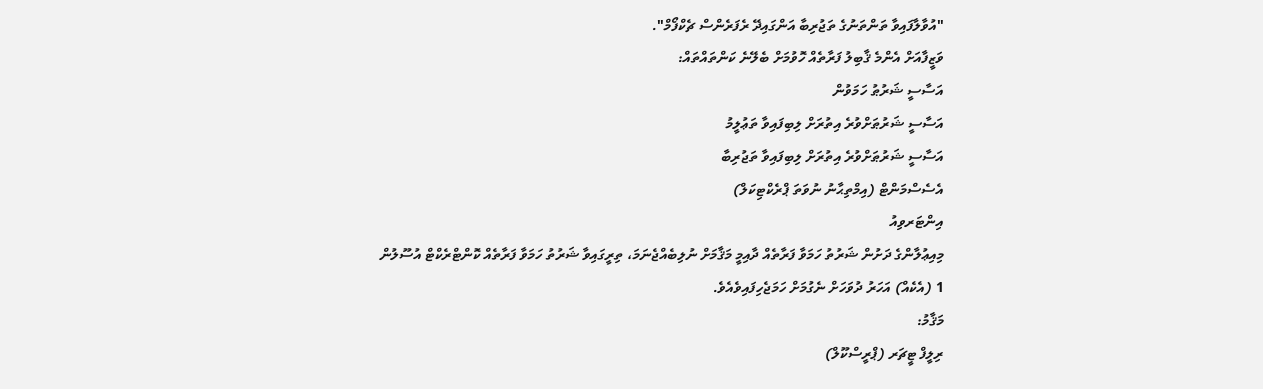"އުވާލާފައިވާ ތަންތަނުގެ ތަޖުރިބާ އަންގައިދޭ ރެފަރެންސް ޗެކްފޯމް".
ވަޒީފާއަށް އެންމެ ޤާބިލު ފަރާތެއް ހޮވުމަށް ބެލޭނެ ކަންތައްތައް:
އަސާސީ ޝަރުޠު ހަމަވުން
އަސާސީ ޝަރުޠަށްވުރެ އިތުރަށް ލިބިފައިވާ ތަޢުލީމު
އަސާސީ ޝަރުޠަށްވުރެ އިތުރަށް ލިބިފައިވާ ތަޖުރިބާ
އެސެސްމަންޓް (އިމްތިޙާނު ނުވަތަ ޕްރެކްޓިކަލް)
އިންޓަރވިއު
މިއިޢުލާންގެ ދަށުން ޝަރުތު ހަމަވާ ފަރާތެއް ދާއިމީ މަޤާމަށް ނުލިބެއްޖެނަމަ، ތިރީގައިވާ ޝަރުތު ހަމަވާ ފަރާތެއް ކޮންޓްރެކްޓް އުސޫލުން 1 (އެކެއް) އަހަރު ދުވަހަށް ނެގުމަށް ހަމަޖެހިފައިވެއެވެ.
މަޤާމު:
ރިލީފް ޓީޗަރ (ޕްރީސްކޫލް)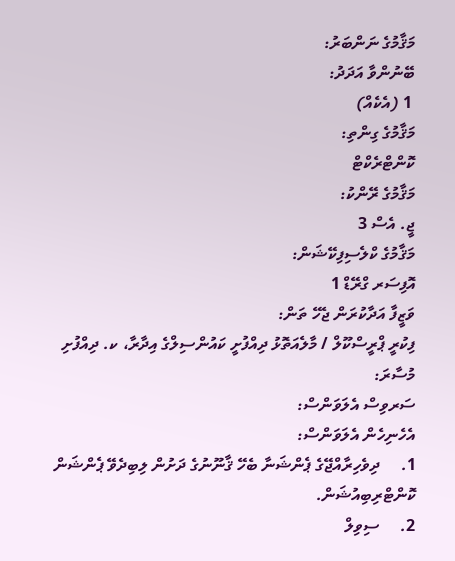މަޤާމުގެ ނަންބަރު:
ބޭނުންވާ އަދަދު:
 1 (އެކެއް)
މަޤާމުގެ ގިންތި:
ކޮންޓްރެކްޓް
މަޤާމުގެ ރޭންކު:
ޖީ. އެސް 3
މަޤާމުގެ ކްލެސިފިކޭޝަން:
އޮފިސަރ ގްރޭޑް 1
ވަޒީފާ އަދާކުރަން ޖެހޭ ތަން:
ފިކުރީ ޕްރީސްކޫލް / މާލެއަތޮޅު ދިއްފުށީ ކައުންސިލްގެ އިދާރާ، ކ. ދިއްފުށި
މުސާރަ:
ސަރވިސް އެލަވަންސް:
އެހެނިހެން އެލަވަންސް:
1.     ދިވެހިރާއްޖޭގެ ޕެންޝަނާ ބެހޭ ޤާނޫނުގެ ދަށުން ލިބިދެވޭ ޕެންޝަން ކޮންޓްރިބިއުޝަން.
2.     ސިވިލް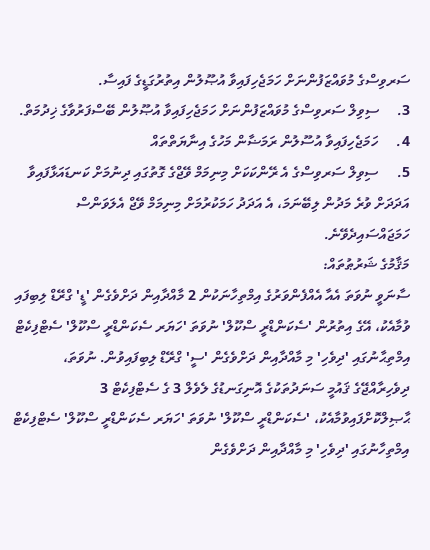ސަރވިސްގެ މުވައްޒަފުންނަށް ހަމަޖެހިފައިވާ އުޞޫލުން އިތުރުގަޑީގެ ފައިސާ.
3.     ސިވިލް ސަރވިސްގެ މުވައްޒަފުންނަށް ހަމަޖެހިފައިވާ އުޞޫލުން ބޭސްފަރުވާގެ ޚިދުމަތް.
4.     ހަމަޖެހިފައިވާ އުސޫލުން ރަމަޟާން މަހުގެ އިނާޔަތްތައް
5.     ސިވިލް ސަރވިސްގެ އެ ރޭންކަކަށް މިނިމަމް ވޭޖްގެ ގޮތުގައި ދިނުމަށް ކަނޑައަޅާފައިވާ އަދަދަށް ވުރެ މަދުން ލިބޭނަމަ، އެ އަދަދު ހަމަކުރުމަށް މިނިމަމް ވޭޖް އެލަވަންސް ހަމަޖައްސައިދެވޭނެ.
މަޤާމުގެ ޝަރުޠުތައް:
ސާނަވީ ނުވަތަ އެއާ އެއްފެންވަރުގެ އިމްތިހާނަކުން 2 މާއްދާއިން ދަށްވެގެން 'ޑީ' ގްރޭޑް ލިބިފައި ވުމާއެކު، އޭގެ އިތުރުން 'ސެކަންޑްރީ ސްކޫލް' ނުވަތަ 'ހަޔަރ ސެކަންޑްރީ ސްކޫލް' ސެޓްފިކެޓް އިމްތިޙާނުގައި 'ދިވެހި' މި މާއްދާއިން ދަށްވެގެން 'ސީ' ގްރޭޑް ލިބިފައިވުން. ނުވަތަ،
ދިވެހިރާއްޖޭގެ ޤައުމީ ސަނަދުތަކުގެ އޮނިގަނޑުގެ ލެވެލް 3 ގެ ސެޓްފިކެޓް 3 ޙާޞިލްކޮށްފައިވުމާއެކު، 'ސެކަންޑްރީ ސްކޫލް' ނުވަތަ 'ހަޔަރ ސެކަންޑްރީ ސްކޫލް' ސެޓްފިކެޓް އިމްތިހާނުގައި 'ދިވެހި' މި މާއްދާއިން ދަށްވެގެން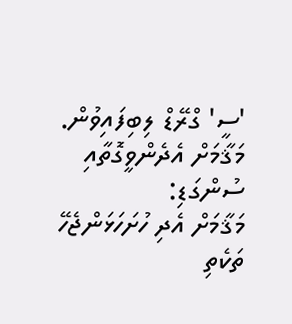'ސީ' ގްރޭޑް ލިބިފައިވުން.
މަޤާމަށް އެދެންވީގޮތާއި ސުންގަޑި:
މަޤާމަށް އެދި ހުށަހަޅަންޖެހޭ ތަކެތި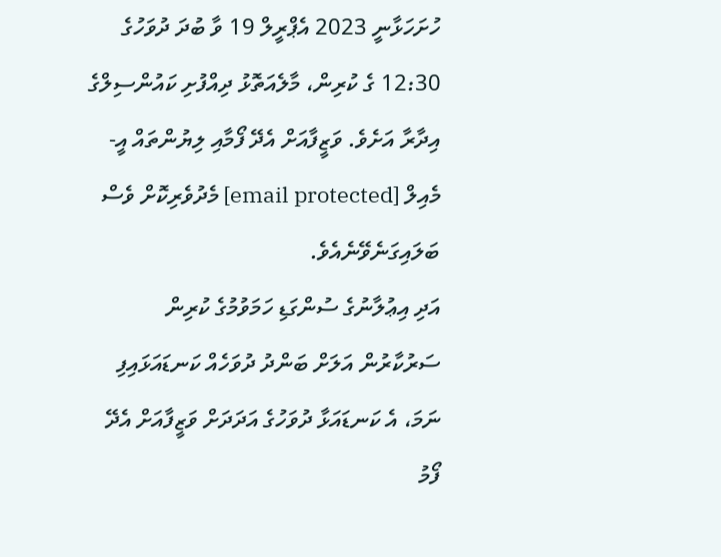ހުށަހަޅާނީ 2023 އެޕްރީލް 19 ވާ ބުދަ ދުވަހުގެ 12:30 ގެ ކުރިން، މާލެއަތޮޅު ދިއްފުށި ކައުންސިލްގެ އިދާރާ އަށެވެ. ވަޒީފާއަށް އެދޭ ފޯމާއި ލިޔުންތައް އީ-މެއިލް [email protected] މެދުވެރިކޮށް ވެސް ބަލައިގަނެވޭނެއެވެ.
އަދި އިޢުލާނުގެ ސުންގަޑި ހަމަވުމުގެ ކުރިން ސަރުކާރުން އަލަށް ބަންދު ދުވަހެއް ކަނޑައަޅައިފި ނަމަ، އެ ކަނޑައަޅާ ދުވަހުގެ އަދަދަށް ވަޒީފާއަށް އެދޭ ފޯމު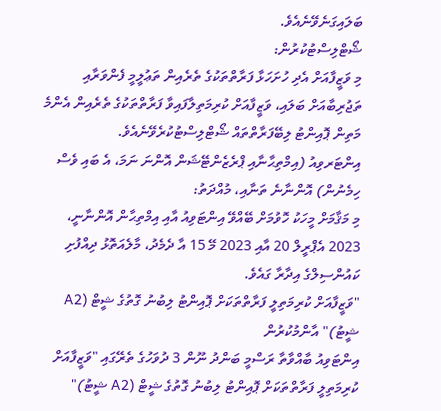ބަލައިގަނެވޭނެއެވެ.
ޝޯޓްލިސްޓުކުރުން:
މި ވަޒީފާއަށް އެދި ހުށަހަޅާ ފަރާތްތަކުގެ ތެރެއިން ތަޢުލީމީ ފެންވަރާއި ތަޖުރިބާއަށް ބަލައި، ވަޒީފާއަށް ކުރިމަތިލާފައިވާ ފަރާތްތަކުގެ ތެރެއިން އެންމެ މަތިން ޕޮއިންޓު ލިބޭފަރާތްތައް ޝޯޓްލިސްޓުކުރެވޭނެއެވެ.
އިންޓަރވިއު (އިމްތިޙާނާއި ޕްރެޒެންޓޭޝަން އޮންނަ ނަމަ، އެ ބައި ވެސް ހިމެނުން) އޮންނާނެ ތަނާއި، މުއްދަތު:
މި މަޤާމަށް މީހަކު ހޮވުމަށް ބޭއްވޭ އިންޓަވިއު އާއި އިމްތިޙާން އޮންނާނީ، 2023 އެޕްރީލް 20 އާއި 2023 މޭ 15 އާ ދެމެދު، މާލެއަތޮޅު ދިއްފުށި ކައުންސިލްގެ އިދާރާ ގައެވެ.
"ވަޒީފާއަށް ކުރިމަތިލީ ފަރާތްތަކަށް ޕޮއިންޓު ލިބުނު ގޮތުގެ ޝީޓް (A2 ޝީޓު)" އާންމުކުރުން
އިންޓަވިއު ބާއްވާތާ ރަސްމީ ބަންދު ނޫން 3 ދުވަހުގެ ތެރޭގައި "ވަޒީފާއަށް ކުރިމަތިލީ ފަރާތްތަކަށް ޕޮއިންޓު ލިބުނު ގޮތުގެ ޝީޓް (A2 ޝީޓު)"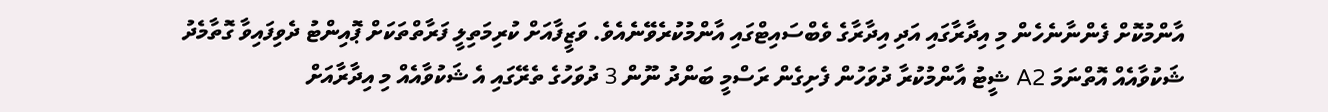އާންމުކޮށް ފެންނާނެހެން މި އިދާރާގައި އަދި އިދާރާގެ ވެބްސައިޓްގައި އާންމުކުރެވޭނެއެވެ. ވަޒީފާއަށް ކުރިމަތިލީ ފަރާތްތަކަށް ޕޮއިންޓު ދެވިފައިވާ ގޮތާމެދު ޝަކުވާއެއް އޮތްނަމަ A2 ޝީޓު އާންމުކުރާ ދުވަހުން ފެށިގެން ރަސްމީ ބަންދު ނޫން 3 ދުވަހުގެ ތެރޭގައި އެ ޝަކުވާއެއް މި އިދާރާއަށް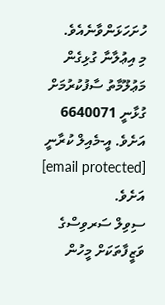ހުށަހަޅަންވާނެއެވެ.
މި އިޢުލާނާ ގުޅިގެން މަޢުލޫމާތު ސާފުކުރުމަށް ގުޅާނީ 6640071 އަށެވެ. އީ-މެއިލް ކުރާނީ [email protected] އަށެވެ.
ސިވިލް ސަރވިސްގެ ވަޒީފާތަކަށް މީހުން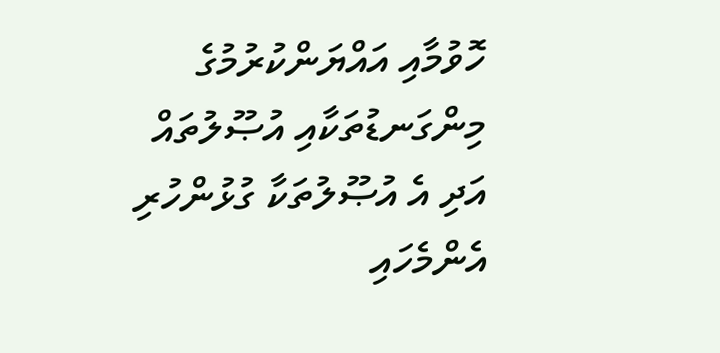ހޮވުމާއި އައްޔަންކުރުމުގެ މިންގަނޑުތަކާއި އުޞޫލުތައް އަދި އެ އުޞޫލުތަކާ ގުޅުންހުރި އެންމެހައި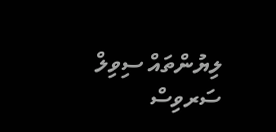ލިޔުންތައް ސިވިލް ސަރވިސް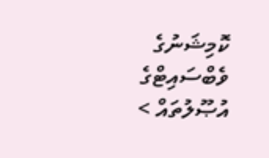ކޮމިޝަނުގެ ވެބްސައިޓްގެ އުޞޫލުތައް >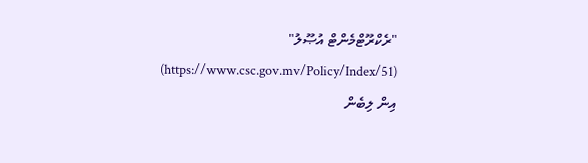"ރެކްރޫޓްމެންޓް އުޞޫލު" (https://www.csc.gov.mv/Policy/Index/51) އިން ލިބެން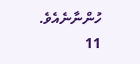ހުންނާނެއެވެ.
11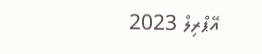އޭޕްރިލް 2023